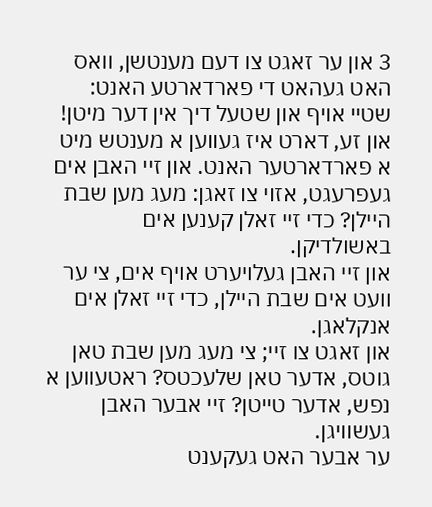3 און ער זאגט צו דעם מענטשן, וואס האט געהאט די פארדארטע האנט: שטיי אויף און שטעל דיך אין דער מיטן!
און זע, דארט איז געווען א מענטש מיט א פארדארטער האנט. און זיי האבן אים געפרעגט, אזוי צו זאגן: מעג מען שבת היילן? כדי זיי זאלן קענען אים באשולדיקן.
און זיי האבן געלויערט אויף אים, צי ער וועט אים שבת היילן, כדי זיי זאלן אים אנקלאגן.
און זאגט צו זיי; צי מעג מען שבת טאן גוטס, אדער טאן שלעכטס? ראטעווען א נפש, אדער טייטן? זיי אבער האבן געשוויגן.
ער אבער האט געקענט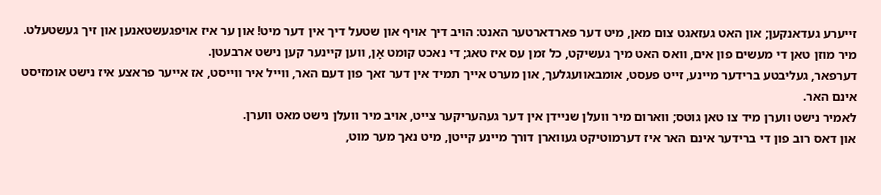זייערע געדאנקען; און האט געזאגט צום מאן, מיט דער פארדארטער האנט: הויב דיך אויף און שטעל דיך אין דער מיט! און ער איז אויפגעשטאנען און זיך געשטעלט.
מיר מוזן טאן די מעשים פון אים, וואס האט מיך געשיקט, כל זמן עס איז טאג; די נאכט קומט אָן, ווען קיינער קען נישט ארבעטן.
דערפאר, געליבטע ברידער מיינע, זייט פעסט, אומבאוועגלעך, און מערט אייך תמיד אין דער זאך פון דעם האר, ווייל איר ווייסט, אז אייער פראצע איז נישט אומזיסט אינם האר.
לאמיר נישט ווערן מיד צו טאן גוטס; ווארום מיר וועלן שניידן אין דער געהעריקער צייט, אויב מיר וועלן נישט מאט ווערן.
און דאס רוב פון די ברידער אינם האר איז דערמוטיקט געווארן דורך מיינע קייטן, מיט נאך מער מוט,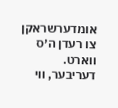אומדערשראקן צו רעדן ה׳ס ווארט.
דעריבער, ווי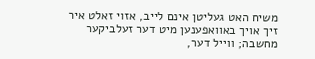משיח האט געליטן אינם לייב, אזוי זאלט איר זיך אויך באוואפענען מיט דער זעלביקער מחשבה; ווייל דער,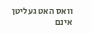וואס האט געליטן אינם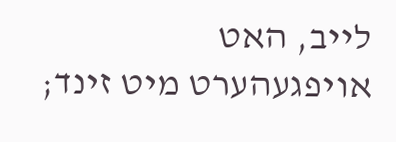לייב, האט אויפגעהערט מיט זינד;